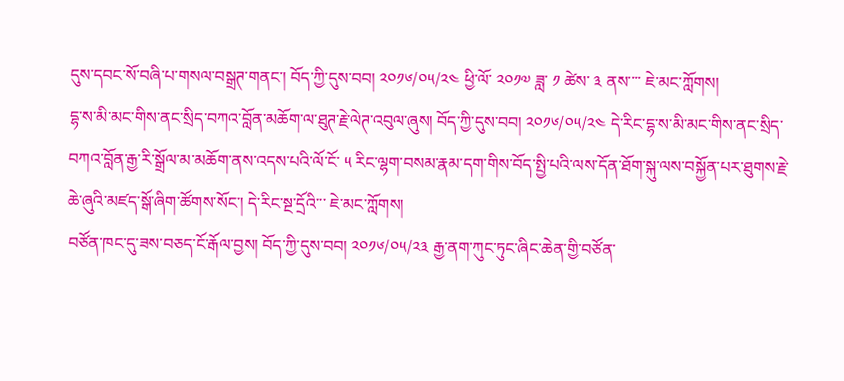དུས་དབང་སོ་བཞི་པ་གསལ་བསྒྲཊ་གནང་། བོད་ཀྱི་དུས་བབ། ༢༠༡༦/༠༥/༢༤ ཕྱི་ལོ་ ༢༠༡༧ ཟླ་ ༡ ཚེས་ ༣ ནས་་་་ ཇེ་མང་ཀློགས།
དྷ་ས་མི་མང་གིས་ནང་སྲིད་བཀའ་བློན་མཆོག་ལ་ཐུཊ་རྗེ་ལེཊ་འབུལ་ཞུས། བོད་ཀྱི་དུས་བབ། ༢༠༡༦/༠༥/༢༤ དེ་རིང་དྷ་ས་མི་མང་གིས་ནང་སྲིད་བཀའ་བློན་རྒྱ་རི་སྒྲོལ་མ་མཆོག་ནས་འདས་པའི་ལོ་ངོ་ ༥ རིང་ལྷག་བསམ་རྣམ་དག་གིས་བོད་སྤྱི་པའི་ལས་དོན་ཐོག་སྐུ་ལས་བསྐྱོན་པར་ཐུགས་རྗེ་ཆེ་ཞུའི་མཛད་སྒོ་ཞིག་ཚོགས་སོང་། དེ་རིང་སྔ་དྲོའི་་་ ཇེ་མང་ཀློགས།
བཙོན་ཁང་དུ་ཟས་བཅད་ངོ་རྒོལ་བྱས། བོད་ཀྱི་དུས་བབ། ༢༠༡༦/༠༥/༢༣ རྒྱ་ནག་ཀུང་ཏུང་ཞིང་ཆེན་གྱི་བཙོན་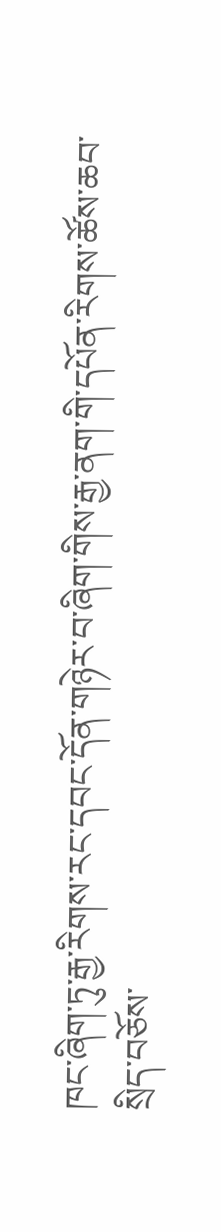ཁང་ཞིག་ཏུ་རྒྱ་རིགས་རང་དབང་དོན་གཉེར་བ་ཞིག་གིས་རྒྱ་ནག་གི་དཔོན་རིགས་ཚོས་ཆབ་སྲིད་བཅོས་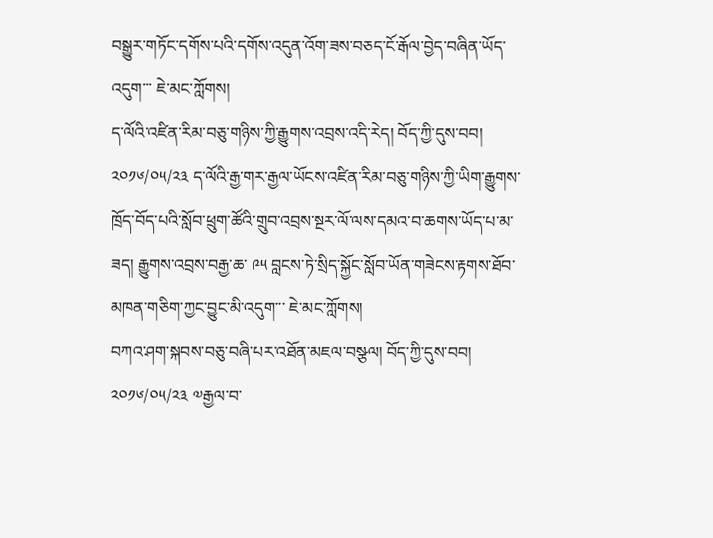བསྒྱུར་གཏོང་དགོས་པའི་དགོས་འདུན་འོག་ཟས་བཅད་ངོ་རྒོལ་བྱེད་བཞིན་ཡོད་འདུག་་་ ཇེ་མང་ཀློགས།
ད་ལོའི་འཛིན་རིམ་བཅུ་གཉིས་ཀྱི་རྒྱུགས་འབྲས་འདི་རེད། བོད་ཀྱི་དུས་བབ། ༢༠༡༦/༠༥/༢༣ ད་ལོའི་རྒྱ་གར་རྒྱལ་ཡོངས་འཛིན་རིམ་བཅུ་གཉིས་ཀྱི་ཡིག་རྒྱུགས་ཁྲོད་བོད་པའི་སློབ་ཕྲུག་ཚོའི་གྲུབ་འབྲས་སྔར་ལོ་ལས་དམའ་བ་ཆགས་ཡོད་པ་མ་ཟད། རྒྱུགས་འབྲས་བརྒྱ་ཆ་ ༩༥ བླངས་ཏེ་སྲིད་སྐྱོང་སློབ་ཡོན་གཟེངས་རྟགས་ཐོབ་མཁན་གཅིག་ཀྱང་བྱུང་མི་འདུག་་་ ཇེ་མང་ཀློགས།
བཀའ་ཤག་སྐབས་བཅུ་བཞི་པར་འཐོན་མཇལ་བསྩལ། བོད་ཀྱི་དུས་བབ། ༢༠༡༦/༠༥/༢༣ ༧རྒྱལ་བ་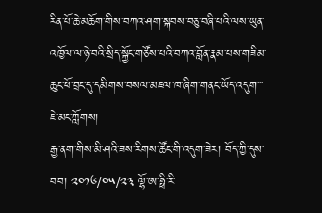རིན་པོ་ཆེ་མཆོག་གིས་བཀའ་ཤག་སྐབས་བཅུ་བཞི་པའི་ལས་ཡུན་འཁྱོལ་ལ་ཉེ་བའི་སྲིད་སྐྱོང་གཙོས་པའི་བཀའ་བློན་རྣམ་པས་གཟིམ་ཆུང་ཕོ་བྲང་དུ་དམིགས་བསལ་མཇལ་ཁ་ཞིག་གནང་ཡོད་འདུག་་་ ཇེ་མང་ཀློགས།
རྒྱ་ནག་གིས་མི་ཤའི་ཟས་རིགས་ཚོང་གི་འདུག་ཟེར། བོད་ཀྱི་དུས་བབ། ༢༠༡༦/༠༥/༢༣ ལྷོ་ཨ་ཧྥི་རི་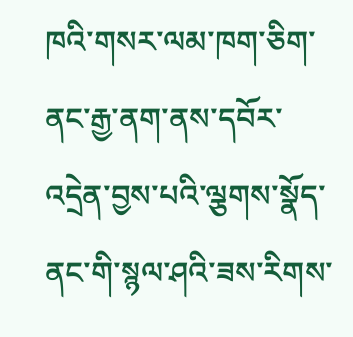ཁའི་གསར་ལམ་ཁག་ཅིག་ནང་རྒྱ་ནག་ནས་དབོར་འདྲེན་བྱས་པའི་ལྕགས་སྣོད་ནང་གི་སྙལ་ཤའི་ཟས་རིགས་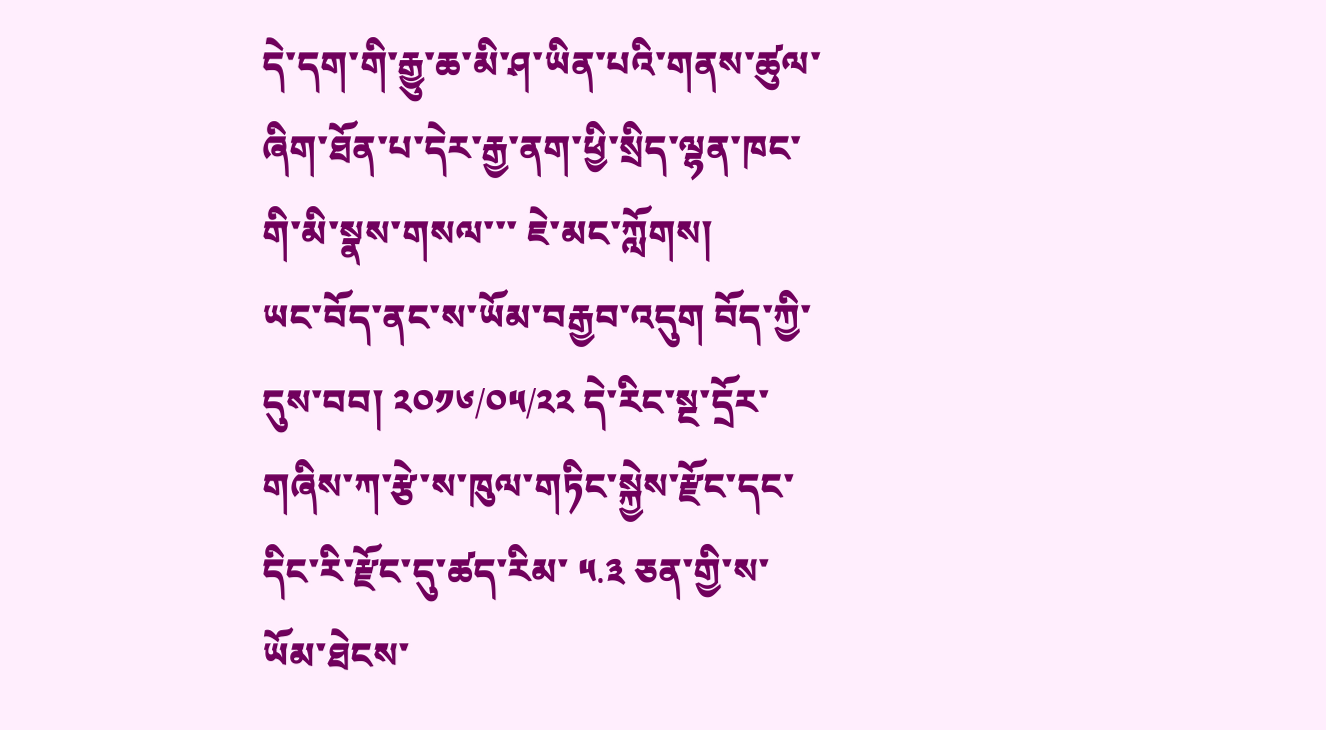དེ་དག་གི་རྒྱུ་ཆ་མི་ཤ་ཡིན་པའི་གནས་ཚུལ་ཞིག་ཐོན་པ་དེར་རྒྱ་ནག་ཕྱི་སྲིད་ལྷན་ཁང་གི་མི་སྣས་གསལ་་་ ཇེ་མང་ཀློགས།
ཡང་བོད་ནང་ས་ཡོམ་བརྒྱབ་འདུག བོད་ཀྱི་དུས་བབ། ༢༠༡༦/༠༥/༢༢ དེ་རིང་སྔ་དྲོར་གཞིས་ཀ་རྩེ་ས་ཁུལ་གཏིང་སྐྱེས་རྫོང་དང་དིང་རི་རྫོང་དུ་ཚད་རིམ་ ༥.༣ ཅན་གྱི་ས་ཡོམ་ཐེངས་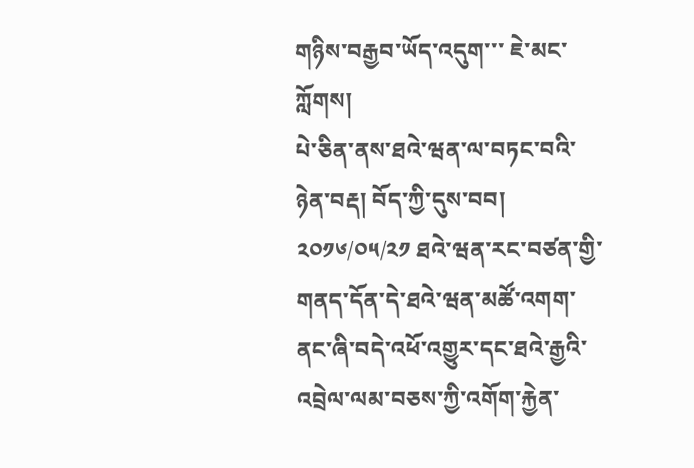གཉིས་བརྒྱབ་ཡོད་འདུག་་་ ཇེ་མང་ཀློགས།
པེ་ཅིན་ནས་ཐའེ་ཝན་ལ་བཏང་བའི་ཉེན་བརྡ། བོད་ཀྱི་དུས་བབ། ༢༠༡༦/༠༥/༢༡ ཐའེ་ཝན་རང་བཙན་གྱི་གནད་དོན་དེ་ཐའེ་ཝན་མཚོ་འགག་ནང་ཞི་བདེ་འཕོ་འགྱུར་དང་ཐའེ་རྒྱའི་འབྲེལ་ལམ་བཅས་ཀྱི་འགོག་རྐྱེན་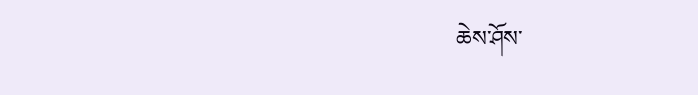ཆེས་ཤོས་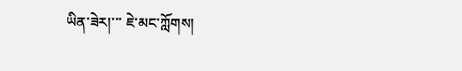ཡིན་ཟེར།་་་ ཇེ་མང་ཀློགས།